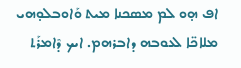ܐܦ ܗ̣ܘ ܠܡ ܡܣܟܢܐ ܡܝܬ ܘܰܐܘܒܠܘ̣ܗܝ ܡܠܐܟ̈ܐ ܠܥܘܒܗ ܕܐܒܪܗܡ. ܐܝܟ ܕܶܐܡܪܰܬ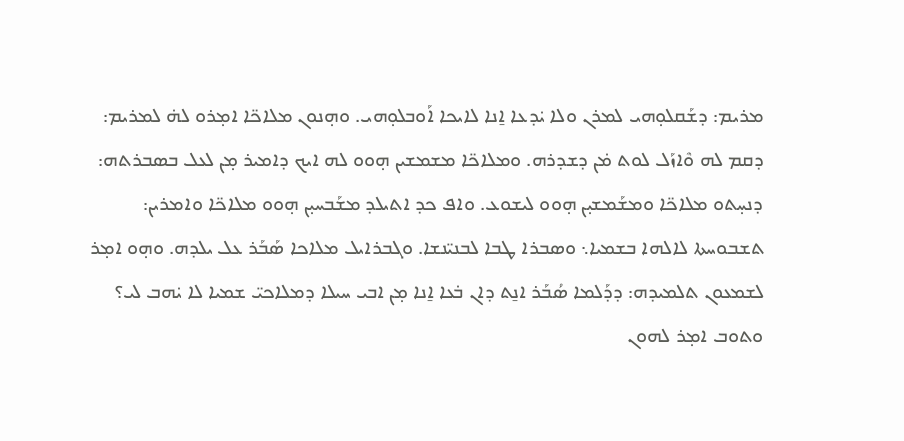ܡܪܝܡ: ܕܫܰܩܠܘ̣ܗܝ ܠܡܪܢ ܘܠܐ ܝ̇ܕܥܐ ܐ̱ܢܐ ܠܐܝܟܐ ܐܰܘܒܠܘ̣ܗܝ. ܘܗ̣ܢܘܢ ܡܠܐܟ̈ܐ ܐܡ̣ܪܘ ܠܗ̇ ܠܡܪܝܡ: ܕܩܡ ܠܗ ܘܶܐܙܰܠ ܠܘܬ ܡ̇ܢ ܕܫܕܪܗ. ܘܡܠܐܟ̈ܐ ܡܫܡܫܝܢ ܗ̣ܘܘ ܠܗ ܐܝܟ ܕܐܡܝܪ ܡ̣ܢ ܠܥܠ ܒܣܒܪܬܗ: ܕܢܚ̣ܬܘ ܡܠܐܟ̈ܐ ܘܡܫܰܡܫܝ̣ܢ ܗ̣ܘܘ ܠܝܫܘܥ. ܘܐܦ ܟܕ ܐܬܝܠܕ ܡܫܰܒܚܝ̣ܢ ܗ̣ܘܘ ܡܠܐܟ̈ܐ ܘܐܡܪܝܢ: ܬܫܒܘܚܬܐ ܠܐܠܗܐ ܒܫܡܝܐ܆ ܘܣܒܪܐ ܛܒܐ ܠܒܢܝ̈ܢܫܐ. ܘܓܒܪܐܝܠ ܡܠܐܟܐ ܣܰܒܰܪ ܥܠ ܝܠܕܗ. ܘܗ̣ܘ ܐܡ̣ܪ ܠܫܡܥܘܢ ܬܠܡܝܕܗ: ܕܕܰܠܡܐ ܣܳܒܰܪ ܐܢ̱ܬ ܕܐܢ ܒ̇ܥܐ ܐ̱ܢܐ ܡ̣ܢ ܐܒܝ ܚܝܠܐ ܕܡܠܐܟܝ̈ ܫܡܝܐ ܠܐ ܝ̇ܗܒ ܠܝ؟ ܘܬܘܒ ܐܡ̣ܪ ܠܗܘܢ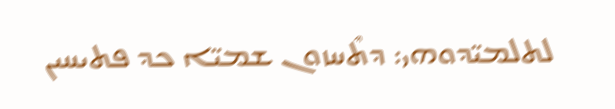ܠܬܠܡܝ̈ܕܘܗܝ: ܕܬܶܚܙܘܢ ܫܡܝ̈ܐ ܟܕ ܦܬܝܚܝܢ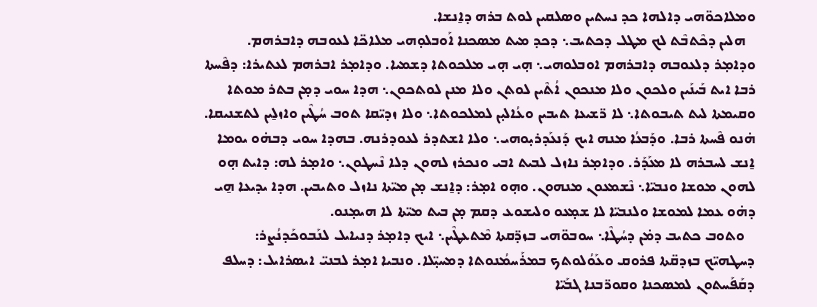ܘܡܠܐܟܘ̈ܗܝ ܕܐܠܗܐ ܟܕ ܢܚܬܝܢ ܘܣܠܩܝܢ ܠܘܬ ܒܪܗ ܕܐ̱ܢܫܐ.
   ܗܠܝܢ ܕܟܶܬܒܶܬ ܠܟ ܡܛܠ ܕܟܬܝܒ܆ ܕܟܕ ܡܝܬ ܡܣܟܢܐ ܐܰܘܒܠܘ̣ܗܝ ܡܠܐܟ̈ܐ ܠܥܘܒܗ ܕܐܒܪܗܡ. ܘܕܐܡ̣ܪ ܕܠܥܘܒܗ ܕܐܒܪܗܡ ܐܘܒܠܘܗܝ܆ ܗ̣ܝ ܗ̣ܝ ܡܠܟܘܬܐ ܕܫܡܝܐ. ܘܕܐܡ̣ܪ ܐܒܪܗܡ ܠܥܬܝܪܐ: ܕܦܶܚܬܐ ܪܒܐ ܐܝܬ ܒܰܝܢܰܝܢ ܘܠܟܘܢ ܘܠܐ ܡܢܟܘܢ ܐܳܬܶܝܢ ܠܘܬܢ ܘܠܐ ܡܢܢ ܠܘܬܟܘܢ܆ ܗܕܐ ܚܘܝ ܕܡ̣ܢ ܒܬܪ ܡܘܬܐ ܘܩܝܡܬܐ ܠܝܬ ܬܝܒܘܬܐ܆ ܠܐ ܪ̈ܫܝܥܐ ܬܝܒܝܢ ܘܥܳܐܠܝ̣ܢ ܠܡܠܟܘܬܐ܆ ܘܠܐ ܙܕܝ̈ܩܐ ܬܘܒ ܚܳܛܶܝܢ ܘܐܙܠ̱ܝܢ ܠܬܫܢܝܩܐ. ܗ̇ܢܘ ܦܶܚܬܐ ܪܒܐ. ܘܕܰܒܥܳܐ ܡܢܗ ܐܝܟ ܕܰܢܥܰܕܪܝ̣ܘܗܝ܆ ܘܠܐ ܐܫܬܕܪ ܠܥܘܕܪܢܗ. ܒܗܕܐ ܚܘܝ ܕܒܗ̇ܘ ܝܘܡܐ ܐ̱ܢܫ ܠܚܒܪܗ ܠܐ ܡܥܰܕܰܪ. ܘܕܐܡ̣ܪ ܢܐܙܠ ܠܒܝܬ ܐܒܝ ܘܢܟܪܙ ܠܗܘܢ ܕܠܐ ܢܶܚܛܘܢ܆ ܘܐܡ̣ܪ ܠܗ: ܕܐܝܬ ܗ̣ܘ ܠܗܘܢ ܡܘܫܐ ܘܢܒܝ̈ܐ܆ ܢܶܫܡܥܘܢ ܡܢܗܘܢ. ܘܗ̣ܘ ܐܡ̣ܪ: ܕܐ̱ܢܫ ܡ̣ܢ ܡܝ̈ܬܐ ܢܐܙܠ ܘܬܝܒܝܢ. ܗܕܐ ܝܕܝܥܐ ܗ̱ܝ ܕܗ̇ܘ ܥܡܐ ܠܡܘܫܐ ܘܠܢܒܝ̈ܐ ܠܐ ܫܡ̣ܥܘ ܘܠܝܫܘܥ ܕܩܡ ܡ̣ܢ ܒܝܬ ܡܝ̈ܬܐ ܠܐ ܗܝܡ̣ܢܘ.
   ܘܬܘܒ ܟܬܝܒ ܕܡ̇ܢ ܕܚܳܛܶܐ܆ ܚܘܒܘ̈ܗܝ ܒܙܕ̈ܩܬܐ ܡܶܬܥܛܶܝܢ܆ ܐܝܟ ܕܐܡ̣ܪ ܕܢܝܐܝܠ ܠܢܰܒܘܟܰܕܢܳܨܪ: ܕܚܛܗܝ̈ܟ ܒܙܕܩ̈ܬܐ ܦܪܘܩ ܘܥܰܘܳܠܘܬܟ ܒܡܪܰܚܡܳܢܘܬܐ ܕܡܚܝ̣̈ܠܐ. ܘܢܒܝܐ ܐܡ̣ܪ ܠܒܢܝ̈ ܐܝܣܪܐܝܠ: ܕܚܠܦ ܕܩܰܦܰܚܬܘܢ ܠܡܣܟܢܐ ܘܩܘܪ̈ܒܢܐ ܓܒܰܝ̈ܐ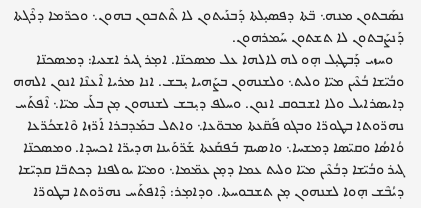ܢܣܰܒܬܘܢ ܡܢܗ܆ ܒ̈ܬܐ ܕܦܣܝ̣ܠܬܐ ܕܰܒܢܰܝܬܘܢ ܠܐ ܬܶܬܒܘܢ ܒܗܘܢ܆ ܘܟܪ̈ܡܐ ܕܪܶܓܬܐ ܕܰܢܨܰܒܬܘܢ ܠܐ ܬܫܬܘܢ ܚܰܡܪܗܘܢ.
   ܘܚܙܝ ܕܰܒܛܝ̣ܠ ܗ̣ܘ ܠܗ ܠܐܠܗܐ ܥܠ ܡܣܟܢ̈ܐ. ܐܡ̣ܪ ܓܝܪ ܐܫܥܝܐ: ܕܡܣܟܢ̈ܐ ܘܒܳܝ̈ܫܐ ܒܳܥܶܝܢ ܡܝ̈ܐ ܘܠܝܬ܆ ܘܠܫܢܗܘܢ ܒܨܰܗܝܐ ܝ̣ܒܫ. ܐܢܐ ܡܪܝܐ ܐܶܥܢܶܐ ܐܢܘܢ ܐܠܗܗ ܕܐܝܣܪܐܝܠ ܘܠܐ ܐܫܒܘܩ ܐܢܘܢ. ܘܚܠܦ ܕܝ̣ܒܫ ܠܫܢܗܘܢ ܡ̣ܢ ܒܠܰܝ ܡܝ̈ܐ܆ ܐܶܦܬܰܚ ܢܗܪ̈ܘܬܐ ܒܛܘܪ̈ܐ ܘܒܓܘ ܦܰܩ̈ܥܬܐ ܡܒܘ̈ܥܐ܆ ܘܐܬܠ ܒܡܰܕܒܪܐ ܐܰܪ̈ܙܐ ܘܶܐܫܟܳܪ̈ܥܐ ܘܳܐܣܳܐ ܘܩܝ̈ܣܐ ܕܡܫܚܐ܆ ܘܐܣܝܡ ܒܰܦܩܰܥܬܐ ܫܰܪ̈ܘܰܝܢܐ ܗܕܝܪ̈ܐ ܐܟܚܕܐ. ܘܡܣܟܢ̈ܐ ܓܝܪ ܘܒܳܝ̈ܫܐ ܕܒܳܥܶܝܢ ܡܝ̈ܐ ܘܠܝܬ ܥܡܐ ܕܡ̣ܢ ܥܡ̈ܡܐ܆ ܘܡܝ̈ܐ ܝܘܠܦܢܐ ܕܟܬܒ̈ܐ ܩܕܝ̈ܫܐ ܕܝܳܒܶܫ ܗ̣ܘܐ ܠܫܢܗܘܢ ܡ̣ܢ ܬܫܒܘܚܬܐ. ܘܕܐܡ̣ܪ: ܕܶܐܦܬܰܚ ܢܗܪ̈ܘܬܐ ܒܛܘܪ̈ܐ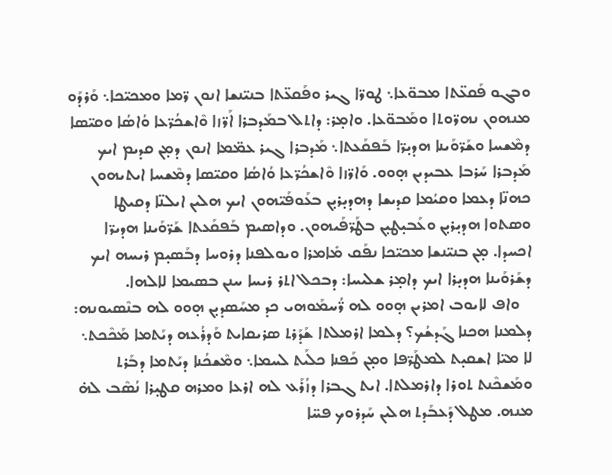ܘܒܓܘ ܦܰܩܥ̈ܬܐ ܡܒܘ̈ܥܐ܆ ܛܘܪ̈ܐ ܓܝܪ ܘܦܰܩܥ̈ܬܐ ܒܢܝ̈ܢܫܐ ܐܢܘܢ ܪ̈ܡܐ ܘܡܟܝ̈ܟܐ܆ ܘܰܪܕܰܘ ܡܢܗܘܢ ܢܗܪ̈ܘܬܐ ܘܡܰܒܘ̈ܥܐ. ܘܐܡ̣ܪ: ܕܐܬܠ ܒܡܰܕܒܪܐ ܐܰܪ̈ܙܐ ܘܶܐܫܟܳܪ̈ܥܐ ܘܳܐܣܳܐ ܘܩܝ̈ܣܐ ܕܡܶܫܚܐ ܘܫܰܪ̈ܘܰܝܢܐ ܗܕܝ̣ܪ̈ܐ ܒܰܦܩܰܥܬܐ܆ ܡܰܕܒܪܐ ܓܝܪ ܥܡ̈ܡܐ ܐܢܘܢ ܕܡ̣ܢ ܩܕܝܡ ܐܝܟ ܡܰܕܒܪܐ ܚܰܪܒܐ ܥܒܝܕܝܢ ܗ̣ܘܘ. ܘܰܐܪ̈ܙܐ ܘܶܐܫܟܳܪ̈ܥܐ ܘܳܐܣܳܐ ܘܩܝ̈ܣܐ ܕܡܶܫܚܐ ܐܝܬܝܗܘܢ ܟܗܢ̈ܐ ܕܥܡܐ ܘܩܝܳܡܐ ܩܕܝܫܐ ܕܗܕܝ̣ܪܝ̣ܢ ܒܥܰܘܦܰܝ̈ܗܘܢ ܐܝܟ ܗܠܝܢ ܐܝܠܢ̈ܐ ܕܩܝܛܐ ܘܣܬܘܐ ܗܕܝ̣ܪܝ̣ܢ ܘܥܰܒܝ̣ܛܝ̣ܢ ܒܛܰܪ̈ܦܰܝܗܘܢ. ܘܕܐܣܝܡ ܒܰܦܩܰܥܬܐ ܫܰܪ̈ܘܰܝܢܐ ܗܕܝܪ̈ܐ ܐܟܚܕܐ. ܡ̣ܢ ܒܢܝ̈ܢܫܐ ܡܟܝ̈ܟܐ ܢܦܰܩ ܡܺܐܡܪܐ ܘܝܘܠܦܢܐ ܕܪܘܚܐ ܕܒܰܣܝ̣ܡ ܪܝܚܗ ܐܝܟ ܕܫܰܪܘܰܝܢܐ ܗܕܝ̣ܪܐ ܐܝܟ ܕܐܡ̣ܪ ܫܠܝܚܐ: ܕܒܟܠ ܐܬܪ ܪܝܚܐ ܚܢܢ ܒܣܝܡܐ ܠܐܠܗܐ.
   ܘܐܦ ܠܐܝܘܒ ܐܡܪܝܢ ܗ̣ܘܘ ܠܗ ܪ̈ܳܚܡܰܘܗܝ ܟܕ ܡܚܰܣܕܝ̣ܢ ܗ̣ܘܘ ܠܗ ܒܢܶܣܝܘܢܗ: ܕܠܡܢܐ ܗܟܢܐ ܓܰܕܫܳܟ؟ ܕܠܡܐ ܐܪܡܠܬܐ ܫܰܕܰܪܬ ܣܪܝܩܐܝܬ ܘܰܕܪܳܥܗ ܕܝܰܬܡܐ ܡܰܟܶܟܬ܆ ܠܐ ܡܝ̈ܐ ܐܫܩܝ̣ܬ ܠܡܛܰܪ̈ܦܐ ܘܡ̣ܢ ܟܰܦܢܐ ܟܠܰܝܬ ܠܚܡܐ܆ ܘܡܶܫܟܳܢܐ ܕܝܰܬܡܐ ܕܒܰܪܬ ܘܡܰܫܟܶܢܬ ܬܘܪܐ ܕܐܪܡܠܬܐ. ܐܝܬ ܓܒܪܐ ܕܙܳܪܰܥ ܠܗ ܐܪܥܐ ܘܡܪܗ ܩܛܝ̣ܪܐ ܢܳܣܶܒ ܠܗ̇ ܡܢܗ. ܡܛܠ ܕܰܥܒܰܕܬ ܗܠܝܢ ܚܰܕܪܘܟ ܦܚ̈ܐ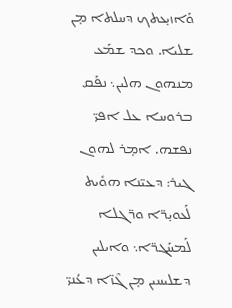ܘܰܐܙܝ̣ܥܬܟ ܕܚܠܬܐ ܡ̣ܢ ܫܠܝܐ. ܘܟܕ ܫܡܰܥ ܡܢܗܘܢ ܗܠܝܢ܆ ܢܦܰܩ ܒܪܘܚܐ ܥܠ ܐܦܝ̈ ܢܦܫܗ. ܐܡ̣ܪ ܠܗܘܢ ܓܝܪ: ܕܥܝ̈ܢܐ ܗܘܺܝܬ ܠܰܥܘܝ̣ܪ̈ܐ ܘܪ̈ܓܠܐ ܠܰܡܚܰܓܪ̈ܐ܆ ܘܐܝܠܝܢ ܕܫܠܝܚܝܢ ܡ̣ܢ ܓܶܙ̈ܐ ܕܥܳܢܝ̈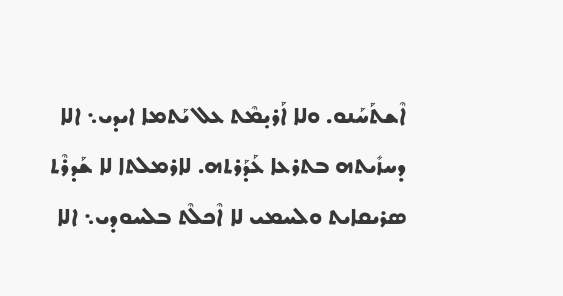ܐܶܫܬܰܚܰܢܘ. ܘܠܐ ܐܰܪܝ̣ܡܶܬ ܥܠ ܝܰܬܡܐ ܐܝܕܝ܆ ܐܠܐ ܕܚܙܺܝܬܗ ܒܬܪܥܐ ܥܰܕܰܪܬܗ. ܠܐܪܡܠܬܐ ܠܐ ܫܰܕܪܶܬ ܣܪܝܩܐܝܬ ܘܠܚܡܝ ܠܐ ܐܶܟܠܶܬ ܒܠܚܘܕܝ܆ ܐܠܐ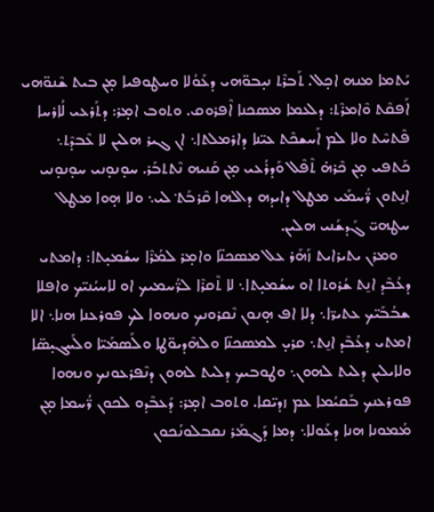ܝܰܬܡܐ ܡܢܗ ܐܟ̣ܠ. ܬܰܒܪܶܬ ܢܝ̣ܒܘ̈ܗܝ ܕܥܰܘܳܠܐ ܘܚܛܘܦܝܐ ܡ̣ܢ ܒܝܬ ܫܶܢܘ̈ܗܝ ܐܰܦܩܶܬ ܘܶܐܡܪܶܬ: ܕܠܥܡܐ ܡܣܟܢܐ ܐܶܦܪܘܩ. ܘܬܘܒ ܐܡ̣ܪ: ܕܬܰܪܥܝ ܠܳܐܪܚܐ ܦܶܬܚܶܬ ܘܠܐ ܠܡ ܐܰܚܫܟܶܬ ܥܝ̈ܢܐ ܕܐܪܡܠܬܐ܆ ܐܢ ܓܝܪ ܗܠܝܢ ܠܐ ܥܶܒܕܶܬ܆ ܟܰܬܦܝ ܡ̣ܢ ܟܶܪܗ̇ ܬܶܦܶܠ ܘܰܕܪܳܥܝ ܡ̣ܢ ܩܰܢܝܗ ܢܶܬܬܒܰܪ. ܚܘ̣ܢܘ̣ܢܝ ܚܘ̣ܢܘ̣ܢܝ ܐܢ̱ܬܘܢ ܪ̈ܳܚܡܰܝ ܡܛܠ ܕܐܝܕܗ ܕܐܠܗܐ ܩܶܪܒܰܬ݀ ܠܝ܆ ܘܠܐ ܗ̣ܘܐ ܡܛܠ ܚܛܗܝ̈ ܓܰܕܫܰܢܝ ܗܠܝܢ.
   ܘܡܪܢ ܝܬܝܪܐܝܬ ܙܰܗܰܪ ܥܠ ܡܣܟܢ̈ܐ ܘܐܡ̣ܪ ܠܡܳܪܶܐ ܚܫܳܡܝ̣ܬܐ: ܕܐܡܬܝ ܕܥܳܒܶܕ ܐܢ̱ܬ ܫܳܪܘܬܐ ܐܘ ܚܫܳܡܝ̣ܬܐ܆ ܠܐ ܬܶܩܪܶܐ ܠܪ̈ܳܚܡܝܟ ܐܘ ܠܐܚܝܳܢܝ̈ܟ ܘܐܦܠܐ ܫܒܳܒܰܝ̈ܟ ܥܬܝܪ̈ܐ܆ ܕܠܐ ܐܦ ܗ̣ܢܘܢ ܢܶܩܪܘܢܟ ܘܢܗܘܐ ܠܟ ܦܘܪܥܢܐ ܗܢܐ܆ ܐܠܐ ܐܡܬܝ ܕܥܳܒܶܕ ܐܢ̱ܬ܆ ܩܪܝ̣ ܠܡܣܟܢ̈ܐ ܘܠܗܶܕܝܘ̈ܛܐ ܘܠܰܣܡܰܝ̈ܐ ܘܠܰܚܓܝ̣ܣ̈ܐ ܘܠܐܝܠܝܢ ܕܠܝܬ ܠܗܘܢ܆ ܘܛܘܒܝܟ ܕܠܝܬ ܠܗܘܢ ܕܢܶܦܪܥܘܢܟ ܘܢܗܘܐ ܦܘܪܥܢܟ ܒܰܩܝܳܡܐ ܥܡ ܙܕܝ̈ܩܐ. ܘܬܘܒ ܐܡ̣ܪ: ܕܰܥܒܶܕܘ ܠܟܘܢ ܪ̈ܳܚܡܐ ܡ̣ܢ ܡܳܡܘܢܐ ܗܢܐ ܕܥܰܘܠܐ܆ ܕܡܐ ܕܰܓܡܰܪ ܢܩܒܠܘܢܳܟܘܢ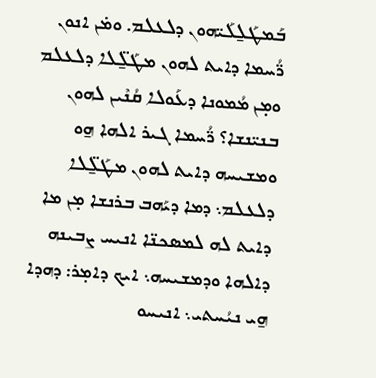ܒܰܡܛܰܠ̱ܠܰܝ̈ܗܘܢ ܕܠܥܠܡ. ܘܡ̇ܢ ܐܢܘܢ ܪ̈ܳܚܡܐ ܕܐܝܬ ܠܗܘܢ ܡܛܰܠ̱̈ܠܐ ܕܠܥܠܡ ܘܡ̣ܢ ܡܳܡܘܢܐ ܕܥܰܘܠܐ ܩܳܢܶܝܢ ܠܗܘܢ ܒܢܝ̈ܢܫܐ؟ ܪ̈ܳܚܡܐ ܓܝܪ ܐܠܗܐ ܗ̱ܘ ܘܡܫܝܚܗ ܕܐܝܬ ܠܗܘܢ ܡܛܰܠ̱̈ܠܐ ܕܠܥܠܡ܆ ܕܡܐ ܕܝܰܗܒ ܒܪܢܫܐ ܡ̣ܢ ܡܐ ܕܐܝܬ ܠܗ ܠܡܣܟܢ̈ܐ ܐܢܝܚ ܨܒܝܢܗ ܕܐܠܗܐ ܘܕܡܫܝܚܗ܆ ܐܝܟ ܕܐܡ̣ܪ: ܕܗܕܐ ܗ̱ܝ ܢܝܳܚܬܝ܆ ܐܢܝܚܘ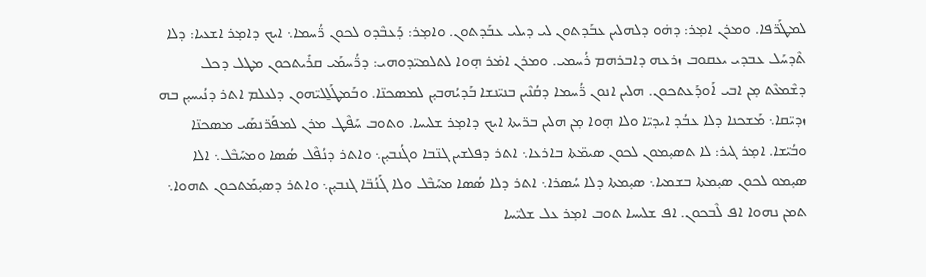ܠܡܛܰܪ̈ܦܐ. ܘܡܪܢ ܐܡ̣ܪ: ܕܗ̇ܘ ܕܠܗܠܝܢ ܥܒܰܕܬܘܢ ܠܝ ܕܝܠܝ ܥܒܰܕܬܘܢ. ܘܐܡ̣ܪ: ܕܰܥܒܶܕܘ ܠܟܘܢ ܪ̈ܳܚܡܐ܆ ܐܝܟ ܕܐܡ̣ܪ ܐܫܥܝܐ: ܕܠܐ ܬܶܕܚܰܠ ܥܒܕܝ ܝܥܩܘܒ ܙܪܥܗ ܕܐܒܪܗܡ ܪܳܚܡܝ. ܘܡܪܢ ܐܡ̇ܪ ܗ̣ܘܐ ܠܬܠܡܝ̈ܕܘܗܝ: ܕܪ̈ܳܚܡܰܝ ܩܪܺܝܬܟܘܢ ܡܛܠ ܕܟܠ ܕܫܶܡܥܶܬ ܡ̣ܢ ܐܒܝ ܐܰܘܕܰܥܬܟܘܢ. ܗܠܝܢ ܐܢܘܢ ܪ̈ܳܚܡܐ ܕܩܳܢܶܝܢ ܒܢܝ̈ܢܫܐ ܒܰܕܝܳܗܒܝ̣ܢ ܠܡܣܟܢ̈ܐ. ܘܒܰܡܛܰܠ̱ܠܝ̈ܗܘܢ ܕܠܥܠܡ ܐܬܪ ܕܢܳܝܚܝ̣ܢ ܒܗ ܙܕܝ̈ܩܐ܆ ܡܰܫܟܢܐ ܕܠܐ ܥܒܳܕ ܐܝܕܝ̈ܐ ܘܠܐ ܗ̣ܘܐ ܡ̣ܢ ܗܠܝܢ ܒܪ̈ܝܬܐ ܐܝܟ ܕܐܡ̣ܪ ܫܠܝܚܐ. ܘܬܘܒ ܚܰܦܶܛ ܡܪܢ ܠܡܦܰܪ̈ܢܣܰܝ ܡܣܟܢ̈ܐ ܘܒܳܝ̈ܫܐ. ܐܡ̣ܪ ܓܝܪ: ܠܐ ܬܣܝ̣ܡܘܢ ܠܟܘܢ ܣܝܡ̈ܬܐ ܒܐܪܥܐ܆ ܐܬܪ ܕܦܠܫܝܢ ܓܢ̈ܒܐ ܘܓܳܢܒܝ̣ܢ܆ ܘܐܬܪ ܕܢܳܦܶܠ ܣܳܣܐ ܘܡܚܰܒܶܠ܆ ܐܠܐ ܣܝ̣ܡܘ ܠܟܘܢ ܣܝ̣ܡܬܐ ܒܫܡܝܐ܆ ܣܝ̣ܡܬܐ ܕܠܐ ܚܳܣܪܐ܆ ܐܬܪ ܕܠܐ ܣܳܣܐ ܡܚܰܒܶܠ ܘܠܐ ܓܰܢܳܒ̈ܐ ܓܢܒܝ̣ܢ܆ ܘܐܬܪ ܕܣܝ̣ܡܰܬܟܘܢ ܬܗܘܐ܆ ܬܡܢ ܢܗܘܐ ܐܦ ܠܶܒܟܘܢ. ܐܦ ܫܠܝܚܐ ܬܘܒ ܐܡ̣ܪ ܥܠ ܫܠܝ̈ܚܐ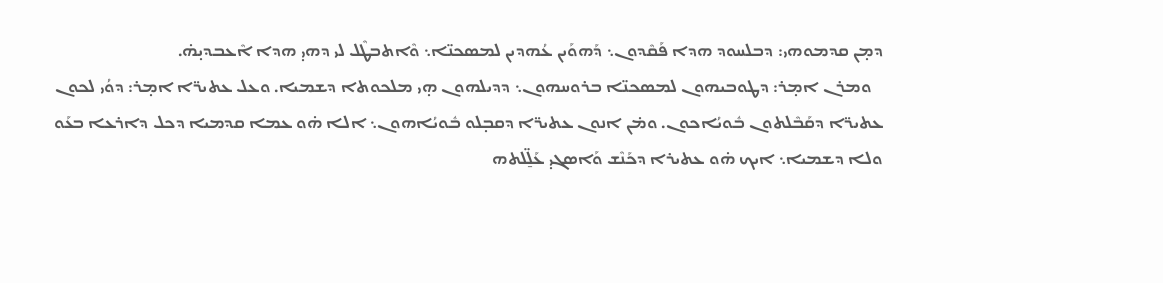ܕܡ̣ܢ ܩܕܡܘܗܝ: ܕܒܠܚܘܕ ܗܕܐ ܦܰܩܶܕܘܢ܆ ܕܰܗܘܰܝܢ ܥܳܗܕܝܢ ܠܡܣܟܢ̈ܐ܆ ܘܶܐܬܒܛܶܠ ܠܝ ܕܗܝ̣ ܗܕܐ ܐܶܥܒܕܝ̣ܗ̇.
   ܘܡܪܢ ܐܡ̣ܪ: ܕܛܘܒܝܗܘܢ ܠܡܣܟܢ̈ܐ ܒܪܘܚܗܘܢ܆ ܕܕܝܠܗܘܢ ܗ̣ܝ ܡܠܟܘܬܐ ܕܫܡܝܐ. ܘܥܠ ܥܬܝܪ̈ܐ ܐܡ̣ܪ: ܕܘܳܝ ܠܟܘܢ ܥܬܝܪ̈ܐ ܕܩܰܒܶܠܬܘܢ ܒܽܘܝܳܐܟܘܢ. ܘܡ̇ܢ ܐܢܘܢ ܥܬܝܪ̈ܐ ܕܩܒ̣ܠܘ ܒܽܘܝܳܐܗܘܢ܆ ܐܠܐ ܗ̇ܘ ܥܡܐ ܩܕܡܝܐ ܕܟܠ ܕܐܪܥܐ ܒܥܰܘ ܘܠܐ ܕܫܡܝܐ܆ ܐܝܟ ܗ̇ܘ ܥܬܝܪܐ ܕܟܰܢܶܫ ܘܰܐܣܓܝ̣ ܥܰܠ̱̈ܠܬܗ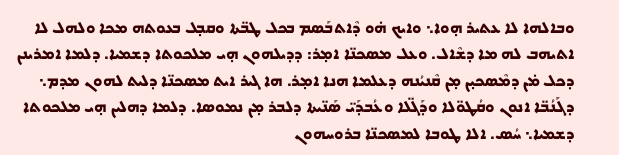ܘܒܐܠܗܐ ܠܐ ܥܬܝܪ ܗ̣ܘܐ܆ ܘܐܝܟ ܗ̇ܘ ܕܶܐܬܒܰܣܡ ܒܟܠ ܛܒ̈ܬܐ ܘܩܒ̣ܠ ܒܥܘܬܗ ܡܟܐ ܘܠܗܠ ܠܐ ܐܬܝܗܒ ܠܗ ܡܐ ܕܫܶܐܠ. ܘܥܠ ܡܣܟܢ̈ܐ ܐܡ̣ܪ: ܕܕܝܠܗܘܢ ܗ̣ܝ ܡܠܟܘܬܐ ܕܫܡܝܐ. ܕܠܡܐ ܐܡܪܝܢܢ ܕܟܠ ܡ̇ܢ ܕܡܶܣܟܝ̣ܢ ܡ̣ܢ ܩܶܢܝܳܢܗ ܕܥܠܡܐ ܗܢܐ ܐܡ̣ܪ. ܗܐ ܓܝܪ ܐܝܬ ܡܣܟܢ̈ܐ ܕܠܝܬ ܠܗܘܢ ܡܕܡ܆ ܕܓܰܢܳܒ̈ܐ ܐܢܘܢ ܘܩܳܛܘ̈ܠܐ ܘܕܰܓ̈ܠܐ ܘܥܳܒܕܰܝ̈ ܣܰܢ̈ܝܬܐ ܕܠܒܪ ܡ̣ܢ ܢܡܘܣܐ. ܕܠܡܐ ܕܗܠܝܢ ܗ̣ܝ ܡܠܟܘܬܐ ܕܫܡܝܐ܆ ܚܳܣ. ܐܠܐ ܛܘܒܐ ܠܡܣܟܢ̈ܐ ܒܪܘܚܗܘܢ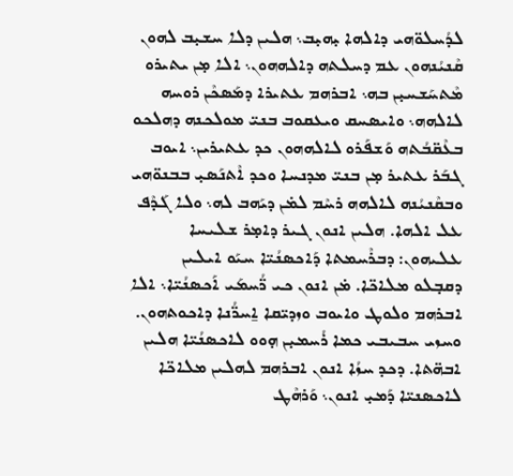ܠܕܳܚܠܘ̈ܗܝ ܕܐܠܗܐ ܝ̣ܗܝ̣ܒ܆ ܗܠܝܢ ܕܠܐ ܚܫܝ̣ܒ ܠܗܘܢ ܩܶܢܝܳܢܗܘܢ ܥܡ ܕܚܠܬܗ ܕܐܠܗܗܘܢ܆ ܐܠܐ ܡ̣ܢ ܝܬܝܪܘ ܡܶܬܚܰܫܚܝ̣ܢ ܒܗ܆ ܐܒܪܗܡ ܥܬܝܪܐ ܕܡܰܣܟܶܢ ܪܘܚܗ ܠܐܠܗܗ܆ ܘܐܝܣܚܩ ܘܝܥܩܘܒ ܒܢܝ̈ ܡܘܠܟܢܗ ܕܗܠܟܘ ܒܥܶܩ̈ܒܳܬܗ ܘܰܫܦܰܪܘ ܠܐܠܗܗܘܢ ܟܕ ܥܬܝܪܝܢ܆ ܐܝܘܒ ܓܒܰܪ ܥܬܝܪ ܡ̣ܢ ܒܢܝ̈ ܡܕܢܚܐ ܘܟܕ ܐܶܬܢܰܣܝ̣ ܒܒܢܘ̈ܗܝ ܘܒܩܶܢܝܳܢܗ ܠܐܠܗܗ ܪܚܶܡ ܠܡ̇ܢ ܕܝܰܗܒ ܠܗ܆ ܘܠܐ ܓܰܕܶܦ ܥܠ ܐܠܗܐ. ܗܠܝܢ ܐܢܘܢ ܓܝܪ ܕܐܡ̣ܪ ܫܠܝܚܐ ܥܠܝܗܘܢ: ܕܒܪܶܚܡܬܐ ܕܰܐܟܣܢܳܝ̈ܐ ܚܝܰܘ ܐܝܠܝܢ ܕܩܒ̣ܠܘ ܡܠܐܟ̈ܐ. ܡ̇ܢ ܐܢܘܢ ܟܝ ܪ̈ܳܚܡܰܝ ܐܰܟܣܢܳܝ̈ܐ܆ ܐܠܐ ܐܒܪܗܡ ܘܠܘܛ ܘܐܝܘܒ ܘܙܕܝ̈ܩܐ ܐ̱ܚܪ̈ܳܢܐ ܕܐܟܘܬܗܘܢ. ܘܚܙܝ ܚܒܝܒܝ ܟܡܐ ܪܳܚܡܝ̣ܢ ܗ̣ܘܘ ܠܐܟܣܢܳܝ̈ܐ ܗܠܝܢ ܐܒܗ̈ܬܐ. ܕܟܕ ܚܙܳܐ ܐܢܘܢ ܐܒܪܗܡ ܠܗܠܝܢ ܡܠܐܟ̈ܐ ܠܐܟܣܢܝ̈ܐ ܕܰܡܝ̣ ܐܢܘܢ܆ ܘܰܪܗܶܛ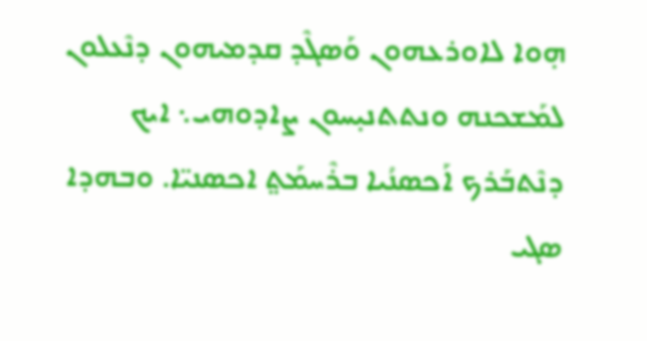ܗ̣ܘܐ ܠܐܘܪܥܗܘܢ ܘܰܣܓܶܕ ܩܕܡܝܗܘܢ ܕܢܶܥܠܘܢ ܠܡܰܫܟܢܗ ܘܢܬܬܢܝ̣ܚܘܢ ܨܐܕܘܗܝ܆ ܐܝܟ ܕܢܶܬܒܰܪܟ ܐܰܟܣܢܳܝܐ ܒܪܶܚܡܰܬ݀ ܐܟܣܢܝ̈ܐ. ܘܒܗܕܐ ܣܓܝ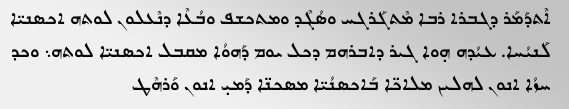ܐܶܬܕܰܡܰܪ ܕܓܒܪܐ ܪܒܐ ܡܶܬܓܰܪܓܚ ܘܣܳܓܶܕ ܘܡܬܟܫܦ ܘܒܳܥܶܐ ܕܢܶܥܠܘܢ ܠܘܬܗ ܐܟܣܢܝ̈ܐ ܠܰܢܝܳܚܐ. ܥܝܳܕܗ ܗ̣ܘܐ ܓܝܪ ܕܐܒܪܗܡ ܕܟܠ ܝܘܡ ܕܰܗܘܳܐ ܡܩܒܠ ܐܟܣܢܝ̈ܐ ܠܘܬܗ܆ ܘܟܕ ܚܙܳܐ ܐܢܘܢ ܠܗܠܝܢ ܡܠܐܟ̈ܐ ܒܰܐܟܣܢܳܝ̈ܐ ܡܣܟܢ̈ܐ ܕܰܡܝ̣ ܐܢܘܢ ܘܰܪܗܶܛ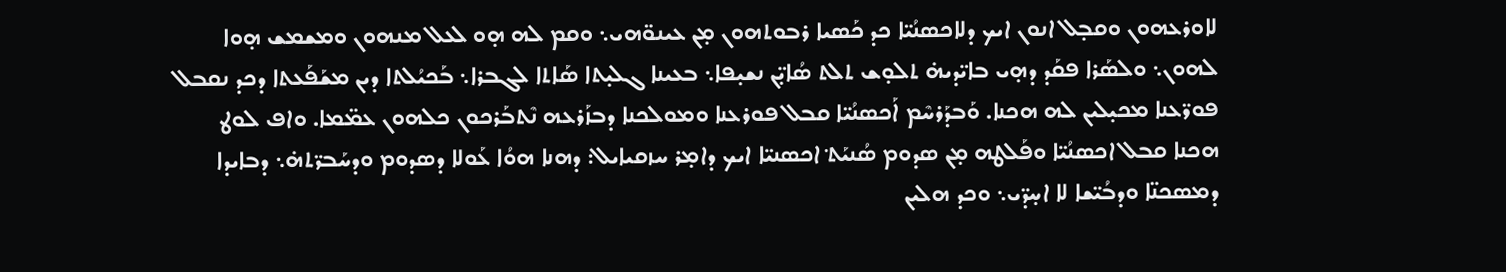ܠܐܘܪܥܗܘܢ ܘܩܒ̣ܠ ܐܢܘܢ ܐܝܟ ܕܠܐܟܣܢܳܝ̈ܐ ܟܕ ܟܰܣܝܐ ܪܒܘܬܗܘܢ ܡ̣ܢ ܥܝܢܘ̈ܗܝ܆ ܘܩܡ ܠܗ ܗ̣ܘ ܠܥܠ ܡܢܗܘܢ ܘܡܫܡܫ ܗ̣ܘܐ ܠܗܘܢ܆ ܘܠܣܰܪܐ ܦܩܰܕ ܕܗ̣ܝ ܒܐܝ̈ܕܝܗ̇ ܬܠܘ̣ܫ ܬܠܬ ܣܳܐܝ̣̈ܢ ܢܫܝ̣ܦܐ܆ ܒܥܝܢܐ ܓܠܝ̣ܬܐ ܣܰܐܬܐ ܠܓܒܪܐ܆ ܒܰܟܝܳܠܬܐ ܕܝܢ ܡܫܰܦܰܥܬܐ ܕܟܕ ܢܩܒܠ ܦܘܪ̈ܥܢܐ ܡܟܝ̣ܠܝܢ ܠܗ ܗܟܢܐ. ܘܰܒܕܰܪܚܶܡ ܐܰܟܣܢܳܝ̈ܐ ܩܒܠ ܦܘܪܥܢܐ ܘܡܘܠܟܢܐ ܕܒܙܰܪܥܗ ܢܶܬܒܰܪܟܘܢ ܟܠܗܘܢ ܥܡ̈ܡܐ. ܘܐܦ ܠܘܛ ܗܟܢܐ ܩܒܠ ܐܟܣܢܳܝ̈ܐ ܘܦܰܠܛܗ ܡ̣ܢ ܣܕܘܡ ܣܳܢܝܰܬ݀ ܐܟܣܢܝ̈ܐ ܐܝܟ ܕܐܡ̣ܪ ܚܙܩܝܐܝܠ: ܕܗܢܐ ܗܘܳܐ ܥܰܘܠܐ ܕܣܕܘܡ ܘܕܚܰܒܪ̈ܬܗ̇܆ ܕܒܐܝܕܐ ܕܡܣܟܢ̈ܐ ܘܕܒܳܝ̈ܫܐ ܠܐ ܐܚ̣ܕ̈ܝ܆ ܘܟܕ ܗܠܝܢ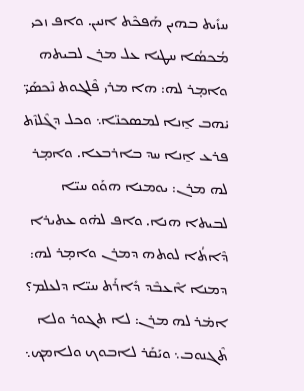ܚܙܺܝܬ ܒܗܝܢ ܗܰܦܟܶܬ ܐܢܝܢ. ܘܐܦ ܙܟܝ ܡܳܟܣܳܐ ܚܛܝܐ ܥܠ ܡܪܢ ܠܒܝܬܗ ܘܐܡ̣ܪ ܠܗ: ܗܐ ܡܪܝ ܦܶܠܓܘܬ ܢܶܟܣܰܝ̈ ܝ̇ܗܒ ܐ̱ܢܐ ܠܡܣܟܢ̈ܐ܆ ܘܟܠ ܕܓܶܠܙܶܬ ܦܪܥ ܐ̱ܢܐ ܚܕ ܒܐܪܒܥܐ. ܘܐܡ̣ܪ ܠܗ ܡܪܢ: ܝܘܡܢܐ ܗܘܰܘ ܚܝ̈ܐ ܠܒܝܬܐ ܗܢܐ. ܘܐܦ ܠܗ̇ܘ ܥܬܝܪܐ ܕܶܐܬܳܐ ܠܘܬܗ ܕܡܪܢ ܘܐܡ̣ܪ ܠܗ: ܕܡܢܐ ܐܶܥܒܶܕ ܕܺܐܪܰܬ ܚܝ̈ܐ ܕܠܥܠܡ؟ ܐܡ̇ܪ ܠܗ ܡܪܢ: ܠܐ ܬܓܘܪ ܘܠܐ ܬܶܓܢܘܒ܆ ܘܝܰܩܰܪ ܠܐܒܘܟ ܘܠܐܡܟ܆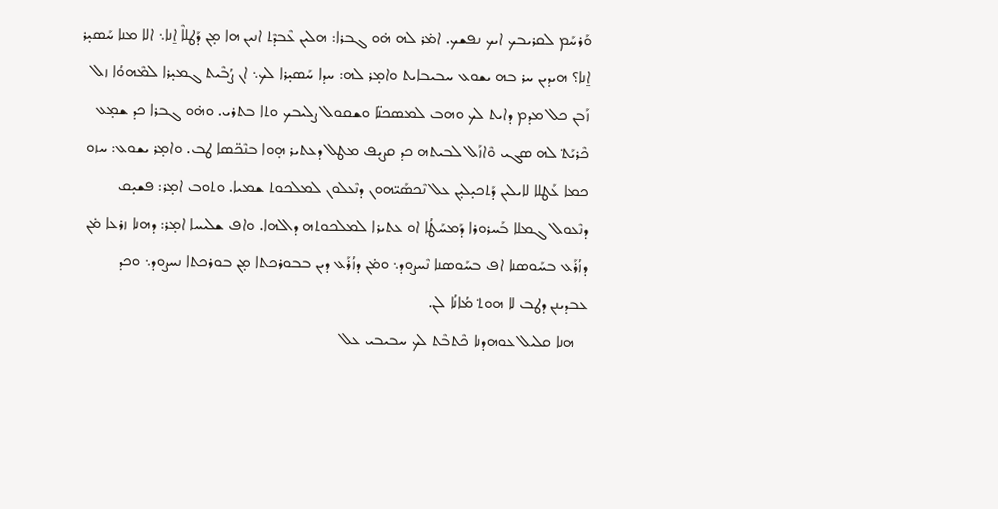ܘܰܪܚܰܡ ܠܩܪܝܒܟ ܐܝܟ ܢܦܫܟ. ܐܡ̇ܪ ܠܗ ܗ̇ܘ ܓܒܪܐ: ܗܠܝܢ ܥܶܒܕܶܬ ܐܢܝܢ ܗܐ ܡ̣ܢ ܕܰܛܠܐܶ ܐ̱ܢܐ܆ ܐܠܐ ܡܢܐ ܚܰܣܝ̣ܪ ܐ̱ܢܐ؟ ܗܝܕܝܢ ܚܪ ܒܗ ܝܫܘܥ ܚܒܝܒܐܝܬ ܘܐܡ̣ܪ ܠܗ: ܚܕܐ ܚܰܣܝ̣ܪܐ ܠܟ܆ ܐܢ ܨܳܒܶܝܬ ܓܡܝ̣ܪܐ ܠܡܶܗܘܳܐ ܙܠ ܙܰܒܢ ܟܠ ܡܕܡ ܕܐܝܬ ܠܟ ܘܗܒ ܠܡܣܟܢ̈ܐ ܘܫܩܘܠ ܨܠܝܒܟ ܘܬܐ ܒܬܪܝ. ܘܗ̇ܘ ܓܒܪܐ ܟܕ ܫܡ̣ܥ ܟܶܪܝܰܬ݀ ܠܗ ܣܓܝ ܘܶܐܙܰܠ ܠܒܝܬܗ ܟܕ ܩܨܝ̣ܦ ܡܛܠ ܕܥܬܝܪ ܗ̣ܘܐ ܒܢܶܟ̈ܣܐ ܛܒ. ܘܐܡ̣ܪ ܝܫܘܥ: ܚܙܘ ܟܡܐ ܥܰܛܠܐ ܠܐܝܠܝܢ ܕܰܬܟܝ̣ܠܝ̣ܢ ܥܠ ܢܶܟܣܰܝ̈ܗܘܢ ܕܢܶܥܠܘܢ ܠܡܠܟܘܬ ܫܡܝܐ. ܘܬܘܒ ܐܡ̣ܪ: ܦܫܝ̣ܩ ܕܢܶܥܘܠ ܓܡܠܐ ܒܰܚܪܘܪܐ ܕܰܡܚܰܛܳܐ ܐܘ ܥܬܝܪܐ ܠܡܠܟܘܬܗ ܕܐܠܗܐ. ܘܐܦ ܫܠܝܚܐ ܐܡ̣ܪ: ܕܗܢܐ ܙܪܥܐ ܡ̇ܢ ܕܙܳܪܰܥ ܒܚܰܘܣܢܐ ܐܦ ܒܚܰܘܣܢܐ ܢܶܚܨܘܕ܆ ܘܡ̇ܢ ܕܙܳܪܰܥ ܕܝܢ ܒܒܘܪܟܬܐ ܡ̣ܢ ܒܘܪܟܬܐ ܢܚܨܘܕ܆ ܘܟܕ ܥܒܕܝܢܢ ܕܛܒ ܠܐ ܗܘܬ݀ ܡܳܐܢܳܐ ܠܢ.
   ܗܢܐ ܩܠܝܠ ܥܘܗܕܢܐ ܟܶܬܒܶܬ ܠܟ ܚܒܝܒܝ ܥܠ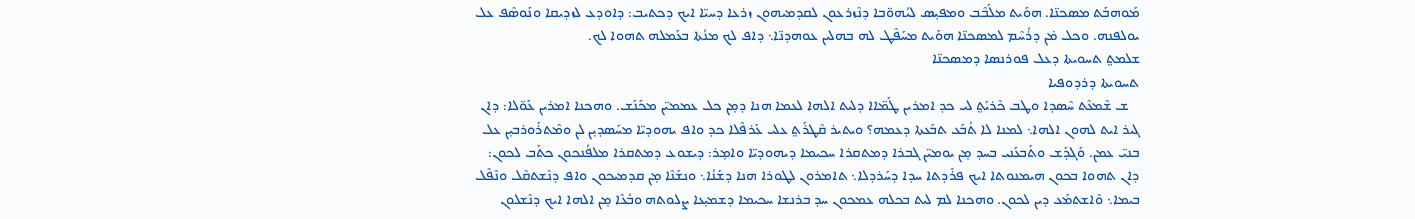ܡܰܘܗܒܰܬ ܡܣܟܢ̈ܐ. ܗܘܰܝܬ ܡܠܰܒܶܒ ܘܡܦܝ̣ܣ ܠܝܳܗܘ̈ܒܐ ܕܢܶܙܪܥܘܢ ܠܩܕܡܝܗܘܢ ܙܪܥܐ ܕܚܝ̈ܐ ܐܝܟ ܕܟܬܝܒ: ܕܐܘܕܥ ܠܙܕܝܩܐ ܘܢܰܘܣܶܦ ܥܠ ܝܘܠܦܢܗ. ܘܟܠ ܡ̇ܢ ܕܪܳܚܶܡ ܠܡܣܟܢ̈ܐ ܗܘܰܝܬ ܡܚܰܦܶܛ ܠܗ ܒܗܠܝܢ ܥܘܗܕܢ̈ܐ܆ ܕܐܦ ܠܟ ܡܢܳܬܐ ܒܥܰܡܠܗ ܬܗܘܐ ܠܟ.
ܫܠܡܬ݀ ܬܚܘܝܬܐ ܕܥܠ ܦܘܪܢܣܐ ܕܡܣܟܢ̈ܐ
ܬܚܘܝܬܐ ܕܪܕܘܦܝܐ
   ܫ ܫܶܡܥܶܬ ܚܶܣܕܐ ܘܛܒ ܟܶܪܝܰܬ݀ ܠܝ ܟܕ ܐܡܪܝܢ ܛܰܡ̈ܐܐ ܕܠܝܬ ܐܠܗܐ ܠܥܡܐ ܗܢܐ ܕܡ̣ܢ ܟܠ ܥܡܡܝ̈ܢ ܡܟܰܢܰܫ. ܘܗܟܢܐ ܐܡܪܝܢ ܥܰܘ̈ܠܐ: ܕܐܢ ܓܝܪ ܐܝܬ ܠܗܘܢ ܐܠܗܐ܆ ܠܡܢܐ ܠܐ ܬܳܒܰܥ ܬܒܰܥܬܐ ܕܥܡܗ؟ ܘܝܬܝܪ ܩܶܛܪܰܬ݀ ܥܠܝ ܥܰܪܦܶܠܐ ܟܕ ܘܐܦ ܝܗܘܕܝ̈ܐ ܡܚܰܣܕܝ̣ܢ ܠܢ ܘܡܶܬܪܰܘܪܒܝ̣ܢ ܥܠ ܒܢܝ̈ ܥܡܢ. ܘܰܓܕܰܫ ܘܬܰܒܥܰܢܝ ܒܚܕ ܡ̣ܢ ܝܘܡܝ̈ܢ ܓܒܪܐ ܕܡܬܩܪܐ ܚܟܝܡܐ ܕܝܗܘܕܝ̈ܐ ܘܐܡ̣ܪ: ܕܝܫܘܥ ܕܡܬܩܪܐ ܡܠܦܳܢܟܘܢ ܟܬܰܒ ܠܟܘܢ: ܕܐܢ ܬܗܘܐ ܒܟܘܢ ܗܝܡܢܘܬܐ ܐܝܟ ܦܪܶܕܬܐ ܚܕܐ ܕܚܰܪܕܠܐ܆ ܬܐܡܪܘܢ ܠܛܘܪܐ ܗܢܐ ܕܫܰܢܳܐ܆ ܘܢܫܰܢܶܐ ܡ̣ܢ ܩܕܡܝܟܘܢ ܘܐܦ ܕܢܶܫܬܩܶܠ ܘܢܶܦܶܠ ܒܝܡܐ܆ ܘܶܐܫܬܡܰܥ ܕܝܢ ܠܟܘܢ. ܘܗܟܢܐ ܠܡ ܠܝܬ ܒܟܠܗ ܥܡܟܘܢ ܚܕ ܒܪܢܫܐ ܚܟܝܡܐ ܕܫܡܝ̣ܥܐ ܨܠܘܬܗ ܘܒܳܥܶܐ ܡ̣ܢ ܐܠܗܐ ܐܝܟ ܕܢܶܫܠܘܢ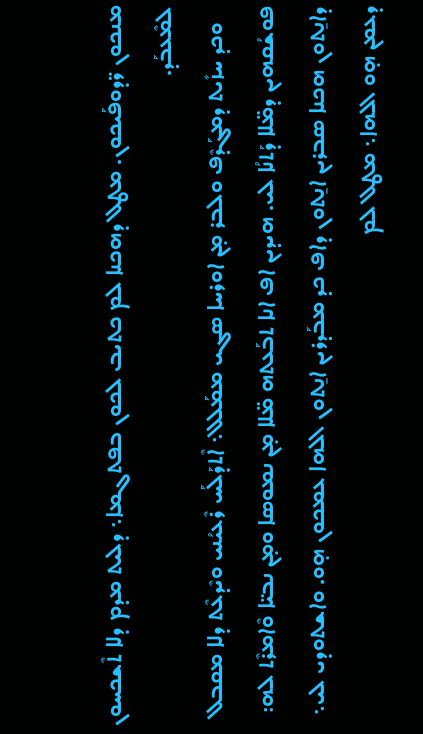ܡܢܟܘܢ ܪ̈ܕܘܦܰܝܟܘܢ. ܡܛܠ ܕܗܟܢܐ ܠܡ ܟܬܝܒ ܠܟܘܢ ܒܦܬܓܡܐ܆ ܕܠܝܬ ܡܕܡ ܕܠܐ ܬܶܫܟܚܘܢ ܠܡܶܥܒܰܕ.
   ܘܟܕ ܚܙܺܝܬ ܕܡܓܰܕܶܦ ܘܠܒܪ ܡ̣ܢ ܐܘܪܚܐ ܣܓܝ ܡܡܰܠܠ܆ ܐܶܬܕܰܠܰܚ ܪܶܥܝܳܢܝ ܘܝܶܕܥܶܬ ܕܠܐ ܡܩܒܠ ܦܘܫܳܩܗܝܢ ܕܡ̈ܠܐ ܕܰܬܢܳܐ ܠܝ. ܗܝܕܝܢ ܐܦ ܐܢܐ ܬܒܰܥܬܗ ܡ̈ܠܐ ܡ̣ܢ ܢܡܘܣܐ ܘܡ̣ܢ ܢܒܝ̈ܐ ܘܶܐܡܪܶܬ ܠܗ: ܕܐܢ̱ܬܘܢ ܗܟܢܐ ܣܒܪܝܢ ܐܢ̱ܬܘܢ ܕܐܦ ܟܕ ܡܒܰܕܪܝܢ ܐܢ̱ܬܘܢ ܐܠܗܐ ܥܡܟܘܢ ܗ̣ܘ. ܘܐܫܬܘܕܝ ܠܝ܆ ܕܥܡܢ ܗ̣ܘ ܐܠܗܐ܆ ܡܛܠ ܠܡ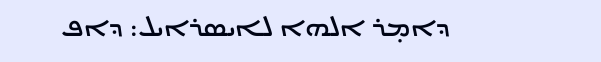ܕܐܡ̣ܪ ܐܠܗܐ ܠܐܝܣܪܐܝܠ: ܕܐܦ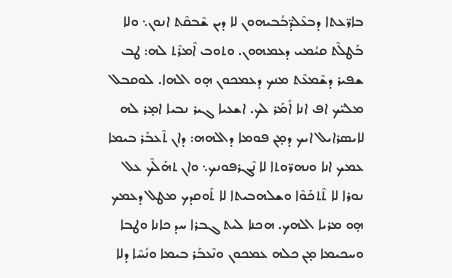ܒܐܪ̈ܥܬܐ ܕܒܥܶܠܕ̈ܒܳܒܝܗܘܢ ܠܐ ܕܝܢ ܫܶܒܩܶܬ ܐܢܘܢ܆ ܘܠܐ ܒܰܛܠܶܬ ܩܝܳܡܝ ܕܥܡܗܘܢ. ܘܬܘܒ ܐܶܡܪܶܬ ܠܗ: ܛܒ ܫܦܝܪ ܕܫܶܡܥܶܬ ܡܢܟ ܕܥܡܟܘܢ ܗ̣ܘ ܐܠܗܐ. ܠܘܩܒܠ ܡܠܝ̈ܟ ܐܦ ܐܢܐ ܐܺܡܰܪ ܠܟ. ܐܫܥܝܐ ܓܝܪ ܢܒܝܐ ܐܡ̣ܪ ܠܗ ܠܐܝܣܪܐܝܠ ܐܝܟ ܕܡ̣ܢ ܦܘܡܐ ܕܐܠܗܗ: ܕܐܢ ܬܶܥܒܰܪ ܒܝܡܐ ܥܡܟ ܐܢܐ ܘܢܗܪ̈ܘܬܐ ܠܐ ܢܶܓܪܦܘܢܟ܆ ܘܐܢ ܬܗܰܠܶܟ ܥܠ ܢܘܪܐ ܠܐ ܬܶܬܟܰܘܶܐ ܘܫܠܗܒܝܬܐ ܠܐ ܬܰܘܩܕܟ ܡܛܠ ܕܥܡܟ ܗ̣ܘ ܡܪܝܐ ܐܠܗܟ. ܗܟܢܐ ܠܝܬ ܓܒܪܐ ܚܕ ܟܐܢܐ ܘܛܒܐ ܘܚܟܝܡܐ ܡ̣ܢ ܟܠܗ ܥܡܟܘܢ ܘܢܶܥܒܰܪ ܒܝܡܐ ܘܢܺܚܶܐ ܕܠܐ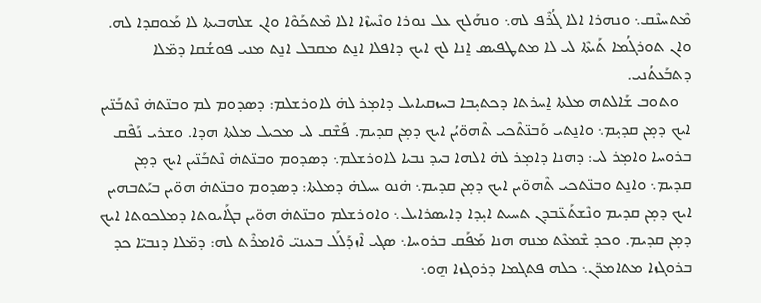ܡܶܬܚܢܶܩ܆ ܘܢܗܪܐ ܐܠܐ ܓܳܪܶܦ ܠܗ܆ ܘܢܗܰܠܟ ܥܠ ܢܘܪܐ ܘܢܶܚܙܶܐ ܐܠܐ ܡܶܬܟܰܘܶܐ ܘܐܢ ܫܠܗܒܝܬܐ ܠܐ ܡܰܘܩܕܐ ܠܗ. ܘܐܢ ܬܘܪܓܳܡܐ ܬܰܝܬܶܐ ܠܝ ܠܐ ܡܬܛܦܝܣ ܐ̱ܢܐ ܠܟ ܐܝܟ ܕܐܦܠܐ ܐܢ̱ܬ ܡܩܒܠ ܐܢ̱ܬ ܡܢܝ ܦܘܫܳܩܐ ܕܡ̈ܠܐ ܕܬܒܰܥܬܳܢܝ.
   ܘܬܘܒ ܫܰܐܠܬܗ ܡܠܬܐ ܐ̱ܚܪܬܐ ܕܟܬܝ̣ܒܐ ܒܚܙܩܝܐܝܠ ܕܐܡ̣ܪ ܠܗ̇ ܠܐܘܪܫܠܡ: ܕܣܕܘܡ ܠܡ ܘܒܢ̈ܬܗ̇ ܢܶܬܒܰܢ̈ܝܢ ܐܝܟ ܕܡ̣ܢ ܩܕܝ̣ܡ܆ ܘܐܢ̱ܬܝ ܘܰܒܢ̈ܬܶܟܝ ܬܶܗܘ̈ܝܳܢ ܐܝܟ ܕܡ̣ܢ ܩܕܝܡ. ܦܰܫܶܩ ܠܝ ܡܟܝܠ ܡܠܬܐ ܗܕܐ. ܘܫܪܝ ܢܰܦܶܩ ܒܪܘܚܐ ܘܐܡ̣ܪ ܠܝ: ܕܗܢܐ ܕܐܡ̣ܪ ܠܗ̇ ܐܠܗܐ ܒܝܕ ܢܒܝܐ ܠܐܘܪܫܠܡ܆ ܕܣܕܘܡ ܘܒܢ̈ܬܗ̇ ܢܶܬܒܰܢ̈ܝܢ ܐܝܟ ܕܡ̣ܢ ܩܕܝܡ܆ ܘܐܢ̱ܬ ܘܒܢ̈ܬܟܝ ܬܶܗܘ̈ܝܢ ܐܝܟ ܕܡ̣ܢ ܩܕܝܡ܆ ܗ̇ܢܘ ܚܝܠܗ̇ ܕܡܠܬܐ: ܕܣܕܘܡ ܘܒܢ̈ܬܗ̇ ܗܘ̈ܝܢ ܒܝܰܬܒܗܝܢ ܐܝܟ ܕܡ̣ܢ ܩܕܝܡ ܘܢܶܫܬܰܥ̈ܒܕܢ ܬܚܝܬ ܐܝ̣ܕܐ ܕܐܝܣܪܐܝܠ܆ ܘܐܘܪܫܠܡ ܘܒܢ̈ܬܗ̇ ܗܘ̈ܝܢ ܒܓܰܐܝܘܬܐ ܕܡܠܟܘܬܐ ܐܝܟ ܕܡ̣ܢ ܩܕܝܡ. ܘܟܕ ܫܶܡܥܶܬ ܡܢܗ ܗܢܐ ܡܰܦܰܩ ܒܪܘܚܐ܆ ܣܓܝ ܐܶܙܕܰܠܰܠ ܒܥܝܢܝ̈ ܘܶܐܡܪܶܬ ܠܗ: ܕܡ̈ܠܐ ܕܢܒܝ̈ܐ ܟܕ ܒܪܘܓܙܐ ܡܬܐܡܪ̈ܢ܆ ܟܠܗ ܦܬܓܡܐ ܕܪܘܓܙܐ ܗ̱ܘ܆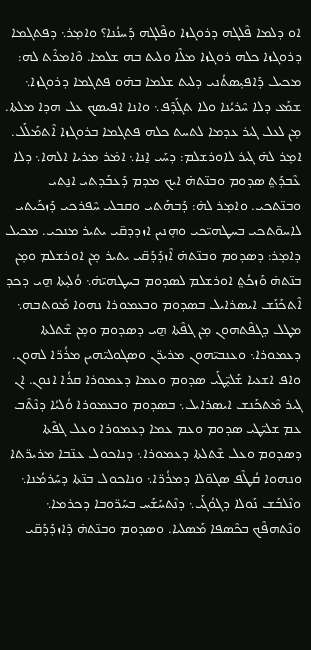ܐܘ ܕܠܡܐ ܦܶܠܓܗ ܕܪܘܓܙܐ ܘܦܶܠܓܗ ܕܰܚܢܳܢܐ؟ ܘܐܡ̣ܪ܆ ܕܦܬܓܡܐ ܕܪܘܓܙܐ ܟܠܗ ܪܘܓܙܐ ܡܠܶܐ ܘܠܝܬ ܒܗ ܫܠܡܐ. ܘܶܐܡܪܶܬ ܠܗ: ܡܟܝܠ ܕܰܐܦܝ̣ܣܬܳܢܝ ܕܠܝܬ ܫܠܡܐ ܒܗ̇ܘ ܦܬܓܡܐ ܕܪܘܓܙܐ܆ ܫܡܰܥ ܕܠܐ ܚܶܪܝܳܢܐ ܘܠܐ ܬܓܰܕܶܦ܆ ܘܐܢܐ ܐܦܝܣܟ ܥܠ ܗܕܐ ܡܠܬܐ. ܡ̣ܢ ܠܥܠ ܓܝܪ ܥܕܡܐ ܠܬܚܬ ܟܠܗ ܦܬܓܡܐ ܒܪܘܓܙܐ ܐܶܬܡܰܠܰܠ. ܐܡ̣ܪ ܠܗ̇ ܓܝܪ ܠܐܘܪܫܠܡ: ܕܚܰܝ ܐ̱ܢܐ܆ ܐܡ̇ܪ ܡܪܝܐ ܐܠܗܐ܆ ܕܠܐ ܥܶܒܕܰܬ݀ ܣܕܘܡ ܘܒܢ̈ܬܗ̇ ܐܝܟ ܡܕܡ ܕܰܥܒܰܕܬܝ ܐܢ̱ܬܝ ܘܒܢ̈ܬܟܝ. ܘܐܡ̣ܪ ܠܗ̇: ܕܰܒܗܰܬܝ ܘܩܒܠܝ ܚܶܦܪܟܝ ܕܰܙܟܰܝܬܝ ܠܐܚܘ̈ܬܟܝ ܒܚܛܗܝ̈ܟܝ ܘܗ̣ܢܝܢ ܐܙܕܕܩ̈ܝ ܝܬܝܪ ܡܢܟܝ. ܡܟܝܠ ܕܐܡ̣ܪ: ܕܣܕܘܡ ܘܒܢ̈ܬܗ̇ ܐܶܙܕܰܕܰܩ̈ܝ ܝܬܝܪ ܡ̣ܢ ܐܘܪܫܠܡ ܘܡ̣ܢ ܒܢ̈ܬܗ̇ ܘܰܙܟܳܬ݀ ܐܘܪܫܠܡ ܠܣܕܘܡ ܒܚܛܗܝ̈ܗ̇܆ ܘܳܠܝ̣ܬܐ ܗ̱ܝ ܕܟܕ ܐܶܬܟܰܢܰܫ ܐܝܣܪܐܝܠ ܒܣܕܘܡ ܘܒܥܡܘܪܐ ܢܗܘܐ ܡܰܘܬܒܗ܆ ܡܛܠ ܕܓܦܶܬܗܘܢ ܡ̣ܢ ܓܦܶܬܐ ܗ̱ܝ ܕܣܕܘܡ ܘܡ̣ܢ ܫܶܬܠܬܐ ܕܥܡܘܪܐ܆ ܘܥܢܒܝ̈ܗܘܢ ܡܪܝܪ̈ܢ ܘܣܓܘܠܝ̈ܗܝܢ ܡܪܳܪ̈ܐ ܠܗܘܢ. ܘܐܦ ܐܫܥܝܐ ܫܰܠܝ̣̈ܛܰܝ ܣܕܘܡ ܘܥܡܐ ܕܥܡܘܪܐ ܩܪܳܐ ܐܢܘܢ. ܐܢ ܓܝܪ ܡܶܬܟܰܢܫ ܐܝܣܪܐܝܠ܆ ܒܣܕܘܡ ܘܒܥܡܘܪܐ ܘܳܠܝܳܐ ܕܢܶܬܶܒ ܥܡ ܫܠܝ̈ܛܝ ܣܕܘܡ ܘܥܡ ܥܡܐ ܕܥܡܘܪܐ ܘܥܠ ܓܦܶܬܐ ܕܣܕܘܡ ܘܥܠ ܫܶܬܠܬܐ ܕܥܡܘܪܐ܆ ܕܢܐܟܘܠ ܥܢ̈ܒܐ ܡܪܝܪ̈ܬܐ ܘܢܗܘܐ ܩܳܛܶܦ ܣܓܘ̈ܠܐ ܕܡܪܳܪ̈ܐ܆ ܘܢܐܟܘܠ ܒܢ̈ܬܐ ܕܚܰܪܡܳܢܐ܆ ܘܢܶܠܒܰܫ ܢܰܘܠܐ ܕܓܘܳܓܰܝ܆ ܕܢܶܬܚܰܫܰܚ ܒܚܰܪ̈ܘܒܐ ܕܟܪܡܐ܆ ܘܢܶܬܗܦܶܟ ܒܟܶܣܦܐ ܡܰܣܠܝܐ. ܘܣܕܘܡ ܘܒܢ̈ܬܗ̇ ܕܶܐܙܕܰܕܰܩ̈ܝ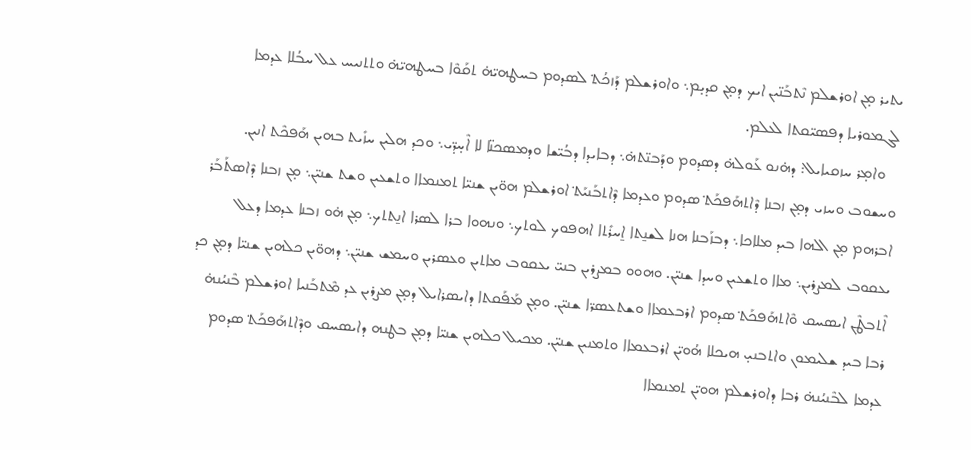ܝܬܝܪ ܡ̣ܢ ܐܘܪܫܠܡ ܢܶܬܒܰܢ̈ܝܢ ܐܝܟ ܕܡ̣ܢ ܩܕܝ̣ܡ܆ ܘܐܘܪܫܠܡ ܕܰܙܟܳܬ݀ ܠܣܕܘܡ ܒܚܛܗܝ̈ܗ̇ ܬܩܰܘܶܐ ܒܚܛܗܝ̈ܗ̇ ܘܬܬܢܝܚ ܥܠ ܚܒܳܠܐ ܥܕܡܐ ܠܓܡܘܪܝܐ ܕܦܣܝ̈ܩܬܐ ܠܥܠܡ.
   ܘܐܡ̣ܪ ܚܙܩܝܐܝܠ: ܕܗ̇ܢܘ ܥܰܘܠܗ̇ ܕܣܕܘܡ ܘܕܰܒܢ̈ܬܗ̇܆ ܕܒܐܝܕܐ ܕܒܳܝ̈ܫܐ ܘܕܡܣܟܢ̈ܐ ܠܐ ܐܶܚ̣ܕ̈ܝ܆ ܘܟܕ ܗܠܝܢ ܚܙܺܝܬ ܒܗܝܢ ܗܰܦܟܶܬ ܐܢܝܢ. ܘܚܫܘܒ ܘܚܙܝ ܕܡ̣ܢ ܙܒܢܐ ܕܶܐܬܗܰܦܟܰܬ݀ ܣܕܘܡ ܘܥܕܡܐ ܕܶܐܬܒܰܢܝܰܬ݀ ܐܘܪܫܠܡ ܗܘ̈ܝܢ ܫܢܝ̈ܐ ܬܡܢܡܐܐ ܘܬܫܥܝܢ ܘܫܬ ܫܢܝ̈ܢ܆ ܡ̣ܢ ܙܒܢܐ ܕܶܐܣܬܰܒܰܪ ܐܒܪܗܡ ܡ̣ܢ ܐܠܗܐ ܒܝܕ ܡܠܐܟܐ܆ ܕܒܙܰܒܢܐ ܗܢܐ ܠܫܢ̱ܬܐ ܐ̱ܚܪܺܬܐ ܐܗܦܘܟ ܠܘܬܟ܆ ܘܢܗܘܐ ܒܪܐ ܠܣܪܐ ܐܢ̱ܬܬܟ܆ ܡ̣ܢ ܗ̇ܘ ܙܒܢܐ ܥܕܡܐ ܕܥܠ ܝܥܩܘܒ ܠܡܨܪܝܢ܆ ܡܐܐ ܘܬܫܥܝܢ ܘܚܕܐ ܫܢܝ̈ܢ. ܘܗܘܘ ܒܡܨܪܝܢ ܒܢܝ̈ ܝܥܩܘܒ ܡܐܬܝܢ ܘܥܣܪܝܢ ܘܚܡܫ ܫܢܝ̈ܢ܆ ܕܗܘ̈ܝܢ ܟܠܗܝܢ ܫܢܝ̈ܐ ܕܡ̣ܢ ܟܕ ܐܶܬܒܛܶܢ ܐܝܣܚܩ ܘܶܐܬܗܰܦܟܰܬ݀ ܣܕܘܡ ܐܪܒܥܡܐܐ ܘܫܬܥܣܪ̈ܐ ܫܢܝ̈ܢ. ܘܡ̣ܢ ܡܰܦܰܩܬܐ ܕܐܝܣܪܐܝܠ ܕܡ̣ܢ ܡܨܪܝܢ ܥܕ ܡܶܬܒܰܢܝܐ ܐܘܪܫܠܡ ܒܶܢܝܳܢܗ̇ ܪܒܐ ܒܝܕ ܫܠܝܡܘܢ ܘܐܬܒܢܝ̣ ܗܝܟܠܐ ܗܳܘܝ̈ܢ ܐܪܒܥܡܐܐ ܘܬܡܢܝܢ ܫܢܝ̈ܢ. ܡܟܝܠ ܟܠܗܝܢ ܫܢܝ̈ܐ ܕܡ̣ܢ ܒܛܢܗ ܕܐܝܣܚܩ ܘܕܶܐܬܗܰܦܟܰܬ݀ ܣܕܘܡ ܥܕܡܐ ܠܒܶܢܝܳܢܗ̇ ܪܒܐ ܕܐܘܪܫܠܡ ܗܘܝ̈ܢ ܬܡܢܡܐܐ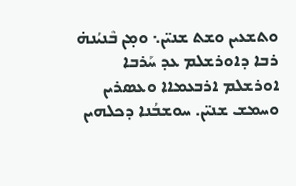ܘܬܫܥܝܢ ܘܫܬ ܫܢܝ̈ܢ܆ ܘܡ̣ܢ ܒܶܢܝܳܢܗ̇ ܪܒܐ ܕܐܘܪܫܠܡ ܥܕ ܚܰܪܒܐ ܐܘܪܫܠܡ ܐܪܒܥܡܐܐ ܘܥܣܪܝܢ ܘܚܡܫ ܫܢܝ̈ܢ. ܚܘܫܒܳܢܐ ܕܟܠܗܝܢ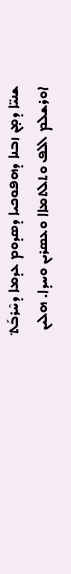ܫܢܝ̈ܐ ܕܡ̣ܢ ܙܒܢܐ ܕܗܦܘܟܝܐ ܕܣܕܘܡ ܥܕܡܐ ܕܚܶܪܒܰܬ݀ ܐܘܪܫܠܡ ܐܠܦ ܘܬܠܬܡܐܐ ܘܥܣܪܝܢ ܘܚܕܐ. ܗܠܝܢ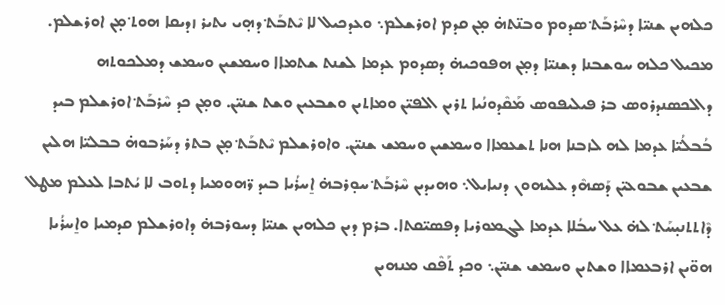ܟܠܗܝܢ ܫܢܝ̈ܐ ܕܚܶܪܒܰܬ݀ ܣܕܘܡ ܘܒܢ̈ܬܗ̇ ܡ̣ܢ ܩܕܡ ܐܘܪܫܠܡ܆ ܘܥܕܟܝܠ ܠܐ ܝܶܬܒܰܬ݀ ܕܗ̣ܝ ܝܬܝܪ ܙܕܝܩܐ ܗܘܬ݀ ܡ̣ܢ ܐܘܪܫܠܡ. ܡܟܝܠ ܟܠܗ ܚܘܫܒܢܐ ܕܫܢܝ̈ܐ ܕܡ̣ܢ ܗܦܘܟܝܗ̇ ܕܣܕܘܡ ܥܕܡܐ ܠܫܢܬ ܫܬܡܐܐ ܘܚܡܫܝܢ ܘܚܡܫ ܕܡܠܟܘܬܗ ܕܐܠܟܣܢܕܪܘܣ ܒܪ ܦܝܠܝܦܘܣ ܡܰܩܶܕܘܢܳܝܐ ܬܪܝܢ ܐܠܦܝ̈ܢ ܘܡܐܬܝܢ ܘܫܒܥܝܢ ܘܫܬ ܫܢܝ̈ܢ. ܘܡ̣ܢ ܟܕ ܚܶܪܒܰܬ݀ ܐܘܪܫܠܡ ܒܝܕ ܒܳܒܠܳܝ̈ܐ ܥܕܡܐ ܠܗ ܠܙܒܢܐ ܗܢܐ ܬܫܥܡܐܐ ܘܚܡܫܝܢ ܘܚܡܫ ܫܢܝ̈ܢ. ܘܐܘܪܫܠܡ ܝܶܬܒܰܬ݀ ܡ̣ܢ ܒܬܪ ܕܚܰܪܒܘܗ̇ ܒܒܠܝ̈ܐ ܗܠܝܢ ܫܒܥܝܢ ܫܒܘܥܝ̈ܢ ܕܰܣܗܶܕ ܥܠܝܗܘܢ ܕܢܝܐܝܠ܆ ܘܗܝܕܝܢ ܚܶܪܒܰܬ݀ ܚܘ̣ܪܒܗ̇ ܐ̱ܚܪܳܝܐ ܒܝܕ ܪ̈ܗܘܡܝܐ ܕܬܘܒ ܠܐ ܝܳܬܒܐ ܠܥܠܡ ܡܛܠ ܕܶܐܬܬܢܝ̣ܚܰܬ݀ ܠܗ̇ ܥܠ ܚܒܳܠܐ ܥܕܡܐ ܠܓܡܘܪܝܐ ܕܦܣܝ̈ܩܬܐ. ܒܪܡ ܕܝܢ ܟܠܗܝܢ ܫܢܝ̈ܐ ܕܚܘܪܒܗ̇ ܕܐܘܪܫܠܡ ܩܕܡܝܐ ܘܐ̱ܚܪܳܝܐ ܗܘ̈ܝܢ ܐܪܒܥܡܐܐ ܘܫܬܝܢ ܘܚܡܫ ܫܢܝ̈ܢ܆ ܘܟܕ ܬܰܦܶܩ ܡܢܗܝܢ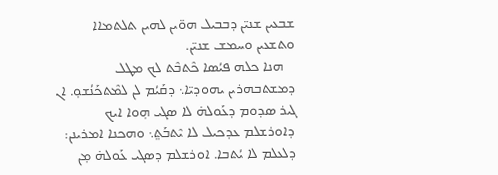ܫܒܥܝܢ ܫܢܝ̈ܢ ܕܒܒܝܠ ܗܘ̈ܝܢ ܠܗܝܢ ܬܠܬܡܐܐ ܘܬܫܥܝܢ ܘܚܡܫ ܫܢܝ̈ܢ.
   ܗܢܐ ܟܠܗ ܦܝܳܣܐ ܟܶܬܒܶܬ ܠܟ ܡܛܠ ܕܡܫܬܒܗܪܝܢ ܝܗܘܕܝ̈ܐ܆ ܕܩܰܝܳܡ ܠܢ ܠܡܶܬܟܰܢܳܫܘ̣. ܐܢ ܓܝܪ ܣܕܘܡ ܕܥܰܘܠܗ̇ ܠܐ ܣܓܝ ܗ̣ܘܐ ܐܝܟ ܕܐܘܪܫܠܡ ܥܕܟܝܠ ܠܐ ܝܶܬܒܰܬ݀܆ ܘܗܟܢܐ ܐܡܪܝܢܢ: ܕܠܥܠܡ ܠܐ ܝܳܬܒܐ. ܐܘܪܫܠܡ ܕܣܓܝ ܥܰܘܠܗ̇ ܡ̣ܢ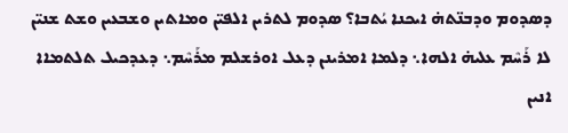ܕܣܕܘܡ ܘܕܒܢ̈ܬܗ̇ ܐܝܟܢܐ ܝܳܬܒܐ؟ ܣܕܘܡ ܠܬܪܝܢ ܐܠܦܝ̈ܢ ܘܡܐܬܝܢ ܘܫܒܥܝܢ ܘܫܬ ܫܢܝ̈ܢ ܠܐ ܪܰܚܶܡ ܥܠܝܗ̇ ܐܠܗܐ܆ ܕܠܡܐ ܐܡܪܝܢܢ ܕܥܠ ܐܘܪܫܠܡ ܡܪܰܚܶܡ܆ ܕܥܕܟܝܠ ܬܠܬܡܐܐ ܐܢܝܢ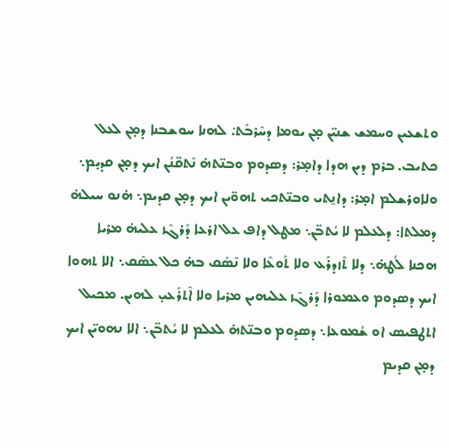ܘܬܫܥܝܢ ܘܚܡܫ ܫܢܝ̈ܢ ܡ̣ܢ ܝܘܡܐ ܕܚܶܪܒܰܬ݀. ܠܗܢܐ ܚܘܫܒܢܐ ܕܡ̣ܢ ܠܥܠ ܟܬܝܒ. ܒܪܡ ܕܝܢ ܗܕܐ ܕܐܡ̣ܪ: ܕܣܕܘܡ ܘܒܢ̈ܬܗ̇ ܢܶܬܩ̈ܢܳܢ ܐܝܟ ܕܡ̣ܢ ܩܕܝ̣ܡ܆ ܘܠܐܘܪܫܠܡ ܐܡ̣ܪ: ܕܐܢ̱ܬܝ ܘܒܢ̈ܬܟܝ ܬܗܘ̈ܝܢ ܐܝܟ ܕܡ̣ܢ ܩܕܝܡ܆ ܗ̇ܢܘ ܚܝܠܗ̇ ܕܡܠܬܐ: ܕܠܥܠܡ ܠܐ ܝܳܬܒ̈ܢ܆ ܡܛܠ ܕܐܦ ܥܠ ܐܪܥܐ ܕܰܪܓܶܙ ܥܠܝܗ̇ ܡܪܝܐ ܗܟܢܐ ܠܳܛܗ̇܆ ܕܠܐ ܬܶܙܕܪܰܥ ܘܠܐ ܬܰܘܥܶܐ ܘܠܐ ܢܶܣܰܩ ܒܗ̇ ܟܠ ܥܣܶܩ܆ ܐܠܐ ܬܗܘܐ ܐܝܟ ܕܣܕܘܡ ܘܥܡܘܪܐ ܕܰܪܓܶܙ ܥܠܝܗܝܢ ܡܪܝܐ ܘܠܐ ܐܶܬܪܰܥܝ̣ ܠܗܝܢ. ܡܟܝܠ ܐܬܛܦܝܣ ܐܘ ܫܳܡܘܥܐ܆ ܕܣܕܘܡ ܘܒܢ̈ܬܗ̇ ܠܥܠܡ ܠܐ ܝܳܬܒ̈ܢ܆ ܐܠܐ ܢܗܘܝ̈ܢ ܐܝܟ ܕܡ̣ܢ ܩܕܝܡ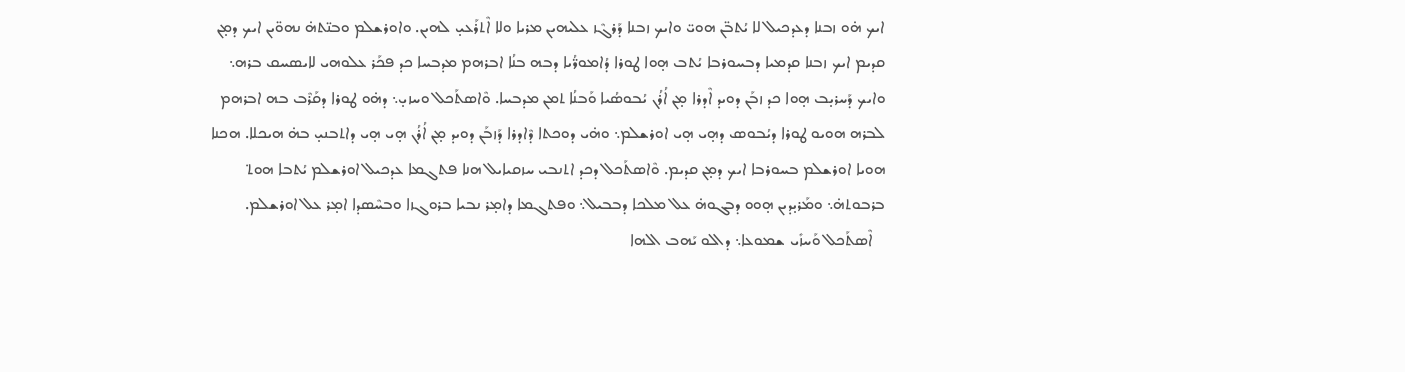ܐܝܟ ܗ̇ܘ ܙܒܢܐ ܕܥܕܟܝܠ ܠܐ ܝܳܬܒ̈ܢ ܗܘܝ̈ ܘܐܝܟ ܙܒܢܐ ܕܰܪܓܶܙ ܥܠܝܗܝܢ ܡܪܝܐ ܘܠܐ ܐܶܬܪܰܥܝ̣ ܠܗܝܢ. ܘܐܘܪܫܠܡ ܘܒܢ̈ܬܗ̇ ܢܗܘ̈ܝܢ ܐܝܟ ܕܡ̣ܢ ܩܕܝܡ ܐܝܟ ܙܒܢܐ ܩܕܡܝܐ ܕܒܚܘܪܒܐ ܝܳܬܒ ܗ̣ܘܐ ܛܘܪܐ ܕܳܐܡܘܪ̈ܳܝܐ ܕܒܗ ܒܢܳܐ ܐܒܪܗܡ ܡܕܒܚܐ ܟܕ ܦܟܰܪ ܥܠܘܗܝ ܠܐܝܣܚܩ ܒܪܗ܆ ܘܐܝܟ ܕܰܚܪܝ̣ܒ ܗ̣ܘܐ ܟܕ ܙܒܰܢ ܕܘܝܕ ܐܶܕܪܐ ܡ̣ܢ ܐܳܪܳܢ ܝܳܒܘܣܳܝܐ ܘܰܒܢܳܐ ܬܡܢ ܡܕܒܚܐ. ܘܶܐܣܬܰܟܠ ܘܚܙܝ̣܆ ܕܗ̇ܘ ܛܘܪܐ ܕܩܰܪܶܒ ܒܗ ܐܒܪܗܡ ܠܒܪܗ ܗܘܝܘ ܛܘܪܐ ܕܝܳܒܘܣ ܕܗ̣ܝ ܗ̣ܝ ܐܘܪܫܠܡ܆ ܘܗ̇ܝ ܕܘܟܬܐ ܕܶܐܕܪܐ ܕܰܙܒܰܢ ܕܘܝܕ ܡ̣ܢ ܐܳܪܳܢ ܗ̣ܝ ܗ̣ܝ ܕܐܬܒܢܝ̣ ܒܗ̇ ܗܝܟܠܐ. ܗܟܢܐ ܗܘܝܐ ܐܘܪܫܠܡ ܒܚܘܪܒܐ ܐܝܟ ܕܡ̣ܢ ܩܕܝܡ. ܘܶܐܣܬܰܟܠ ܕܟܕ ܐܬܢܒܝ ܚܙܩܝܐܝܠ ܗܢܐ ܦܬܓܡܐ ܥܕܟܝܠ ܐܘܪܫܠܡ ܝܳܬܒܐ ܗܘܬ݀ ܒܪܒܘܬܗ̇܆ ܘܡܰܪܝ̣ܕܝܢ ܗ̣ܘܘ ܕܒܓܘܗ̇ ܥܠ ܡܠܟܐ ܕܒܒܝܠ܆ ܘܦܬܓܡܐ ܕܐܡ̣ܪ ܢܒܝܐ ܒܪܘܓܙܐ ܘܒܚܶܣܕܐ ܐܡ̣ܪ ܥܠ ܐܘܪܫܠܡ.
   ܐܶܣܬܰܟܠ ܘܰܚܙܺܝ ܫܡܘܥܐ܆ ܕܐܠܘ ܝܰܗܒ ܐܠܗܐ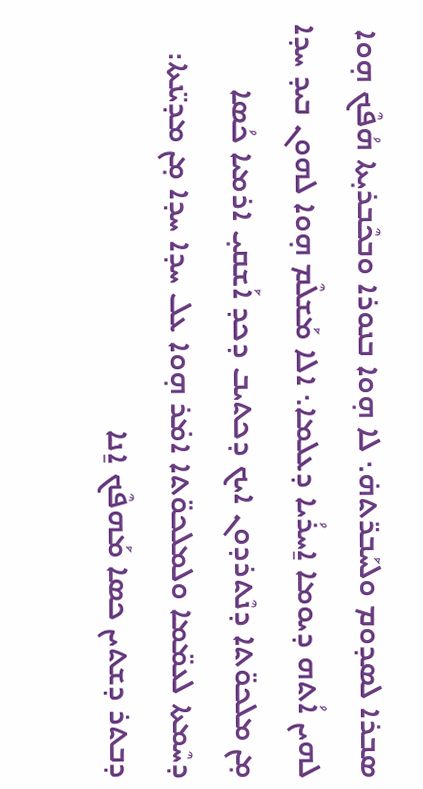ܣܒܪܐ ܠܣܕܘܡ ܘܠܚܰܒܪ̈ܬܗ̇܆ ܠܐ ܗ̣ܘܐ ܒܢܘܪܐ ܘܒܟܶܒܪܝ̣ܬܐ ܗܳܦܶܟ ܗ̣ܘܐ ܠܗܝܢ ܐܳܬܗ ܕܝܘܡܐ ܐ̱ܚܪܳܝܐ ܕܥܠܡܐ܆ ܐܠܐ ܡܰܫܠܶܡ ܗ̣ܘܐ ܠܗܘܢ ܒܝܕ ܚܕܐ ܡ̣ܢ ܡܠܟܘ̈ܬܐ ܕܢܶܬܪܕܘܢ ܐܝܟ ܕܟܬܝܒ ܕܟܕ ܐܰܫܩܝ̣ ܐܪܡܝܐ ܟܳܣܐ ܕܚܶܡܬܐ ܠܥܡ̈ܡܐ ܘܠܡܠܟܘ̈ܬܐ ܐܡ̇ܪ ܗ̣ܘܐ ܥܠ ܚܕܐ ܚܕܐ ܡ̣ܢ ܡܕܝ̈ܢܬܐ: ܕܒܬܪ ܕܫܬܝܢ ܟܣܐ ܡܰܗܦܶܟ ܐ̱ܢܐ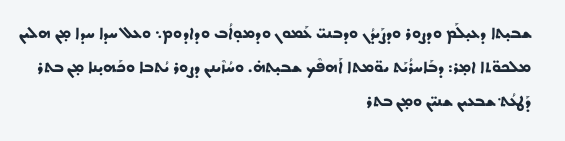ܫܒܝ̣ܬܐ ܕܥܝ̣ܠܰܡ ܘܕܨܘܪ ܘܕܨܰܝܕܳܢ ܘܕܒܢܝ̈ ܥܰܡܘܢ ܘܕܡܘ̣ܐܳܒ ܘܕܐܕܘܡ܆ ܘܥܠ ܚܕܐ ܚܕܐ ܡ̣ܢ ܗܠܝܢ ܡܠܟܘ̈ܬܐ ܐܡ̣ܪ: ܕܒܰܐܚܪܳܝܰܬ ܝܘ̈ܡܬܐ ܐܰܗܦܶܟ ܫܒܝ̣ܬܗ̇. ܘܚܳܙܶܝܢܢ ܕܨܘܪ ܝܳܬܒܐ ܘܟܰܗܝ̣ܢܐ ܡ̣ܢ ܒܬܪ ܕܰܛܥܳܬ݀ ܫܒܥܝܢ ܫܢܝ̈ܢ ܘܡ̣ܢ ܒܬܪ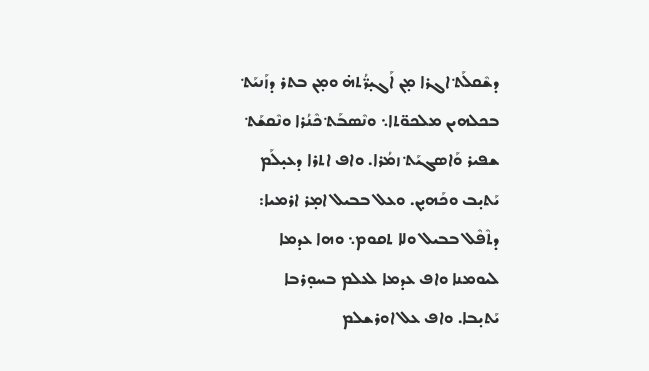ܕܫܶܩܠܰܬ݀ ܐܓܪܐ ܡ̣ܢ ܐܰܓܝ̣ܪ̈ܳܬܗ̇ ܘܡ̣ܢ ܒܬܪ ܕܙܰܢܝܰܬ݀ ܒܟܠܗܝܢ ܡܠܟܘ̈ܬܐ܆ ܘܢܶܣܒܰܬ݀ ܟܶܢܳܪܐ ܘܢܶܩܫܰܬ݀ ܫܦܝܪ ܘܰܐܣܓܝܰܬ݀ ܙܡܳܪܐ. ܘܐܦ ܐܬܪܐ ܕܥܝ̣ܠܰܡ ܝܰܬܝ̣ܒ ܘܟܰܗܝ̣ܢ. ܘܥܠ ܒܒܝܠ ܐܡ̣ܪ ܐܪܡܝܐ: ܕܬܶܦܶܠ ܒܒܝܠ ܘܠܐ ܬܩܘܡ܆ ܘܗܐ ܥܕܡܐ ܠܝܘܡܢܐ ܘܐܦ ܥܕܡܐ ܠܥܠܡ ܒܚܘ̣ܪܒܐ ܝܰܬܝ̣ܒܐ. ܘܐܦ ܥܠ ܐܘܪܫܠܡ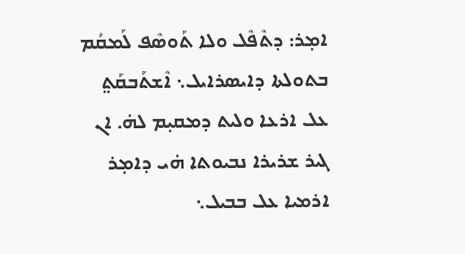ܐܡ̣ܪ: ܕܬܶܦܶܠ ܘܠܐ ܬܰܘܣܶܦ ܠܰܡܩܳܡ ܒܬܘܠܬܐ ܕܐܝܣܪܐܝܠ܆ ܐܶܫܬܰܒܩܰܬ݀ ܥܠ ܐܪܥܐ ܘܠܝܬ ܕܡܩܝ̣ܡ ܠܗ̇. ܐܢ ܓܝܪ ܫܪܝܪܐ ܢܒܝܘܬܐ ܗ̇ܝ ܕܐܡ̣ܪ ܐܪܡܝܐ ܥܠ ܒܒܝܠ܆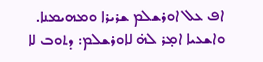ܐܦ ܥܠ ܐܘܪܫܠܡ ܫܪܝܪܐ ܘܡܗܝܡܢܐ. ܘܐܫܥܝܐ ܐܡ̣ܪ ܠܗ̇ ܠܐܘܪܫܠܡ: ܕܬܘܒ ܠܐ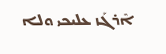ܐܶܪܓܰܙ ܥܠܝܟܝ ܘܠܐ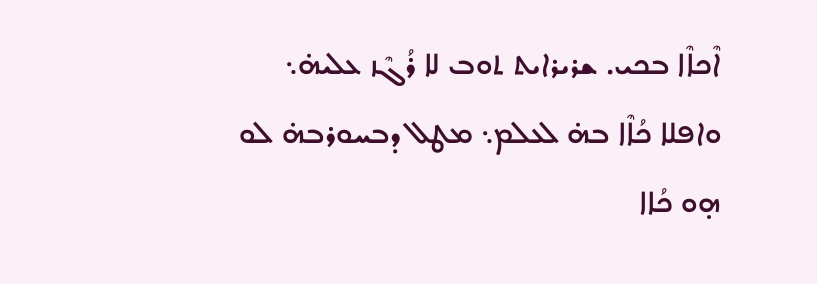ܐܶܟܐܶܐ ܒܟܝ. ܫܪܝܪܐܝܬ ܬܘܒ ܠܐ ܪܳܓܶܙ ܥܠܝܗ̇܆ ܘܐܦܠܐ ܟܳܐܶܐ ܒܗ̇ ܠܥܠܡ܆ ܡܛܠ ܕܒܚܘܪܒܗ̇ ܠܘ ܗ̣ܘ ܟܳܐܐ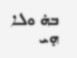ܒܗ̇ ܘܠܐ ܗ̣ܝ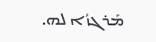ܡܰܪܓܙܳܐ ܠܗ.